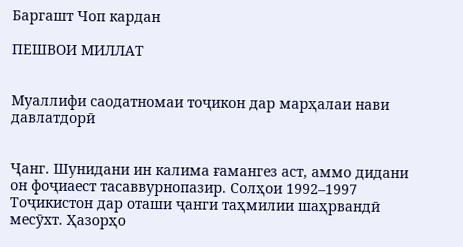Баргашт Чоп кардан

ПЕШВОИ МИЛЛАТ


Муаллифи саодатномаи тоҷикон дар марҳалаи нави давлатдорӣ


Ҷанг. Шунидани ин калима ғамангез аст, аммо дидани он фоҷиаест тасаввурнопазир. Солҳои 1992–1997 Тоҷикистон дар оташи ҷанги таҳмилии шаҳрвандӣ месӯхт. Ҳазорҳо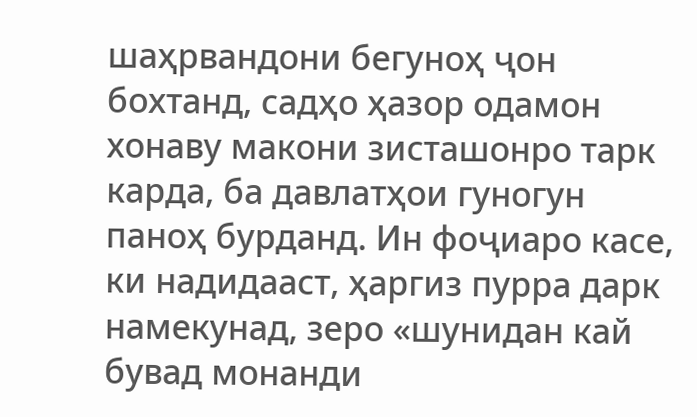шаҳрвандони бегуноҳ ҷон бохтанд, садҳо ҳазор одамон хонаву макони зисташонро тарк карда, ба давлатҳои гуногун паноҳ бурданд. Ин фоҷиаро касе, ки надидааст, ҳаргиз пурра дарк намекунад, зеро «шунидан кай бувад монанди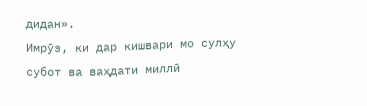дидан».
Имрӯз, ки дар кишвари мо сулҳу субот ва ваҳдати миллӣ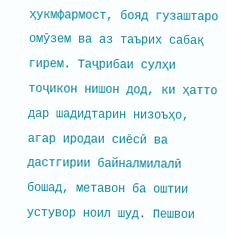ҳукмфармост, бояд гузаштаро омӯзем ва аз таърих сабақ гирем. Таҷрибаи сулҳи тоҷикон нишон дод, ки ҳатто дар шадидтарин низоъҳо, агар иродаи сиёсӣ ва дастгирии байналмилалӣ бошад, метавон ба оштии устувор ноил шуд. Пешвои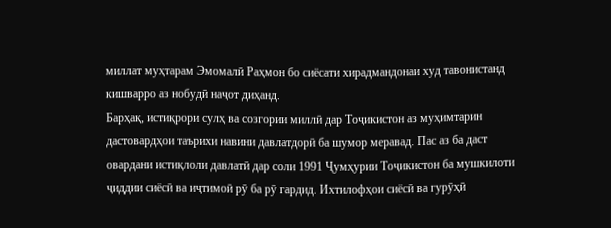миллат муҳтарам Эмомалӣ Раҳмон бо сиёсати хирадмандонаи худ тавонистанд кишварро аз нобудӣ наҷот диҳанд.
Барҳақ, истиқрори сулҳ ва cозгории миллӣ дар Тоҷикистон аз муҳимтарин дастовардҳои таърихи навини давлатдорӣ ба шумор меравад. Пас аз ба даст овардани истиқлоли давлатӣ дар соли 1991 Ҷумҳурии Тоҷикистон ба мушкилоти ҷиддии сиёсӣ ва иҷтимоӣ рӯ ба рӯ гардид. Ихтилофҳои сиёсӣ ва гурӯҳӣ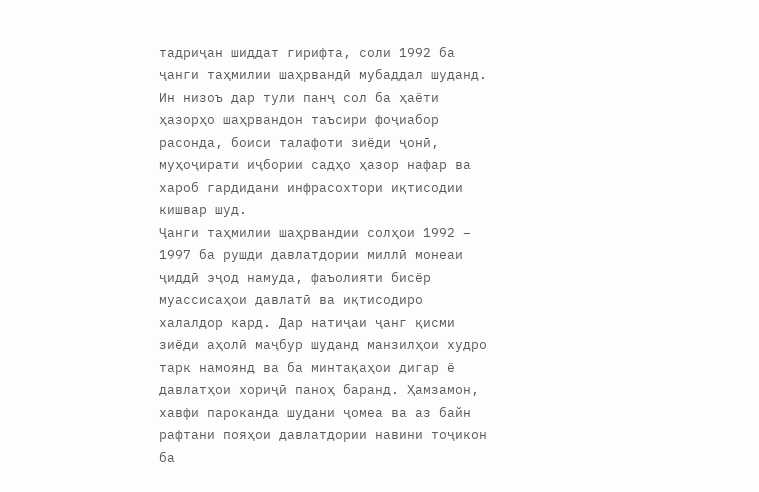тадриҷан шиддат гирифта, соли 1992 ба ҷанги таҳмилии шаҳрвандӣ мубаддал шуданд. Ин низоъ дар тули панҷ сол ба ҳаёти ҳазорҳо шаҳрвандон таъсири фоҷиабор расонда, боиси талафоти зиёди ҷонӣ, муҳоҷирати иҷбории садҳо ҳазор нафар ва хароб гардидани инфрасохтори иқтисодии кишвар шуд.
Ҷанги таҳмилии шаҳрвандии солҳои 1992 – 1997 ба рушди давлатдории миллӣ монеаи ҷиддӣ эҷод намуда, фаъолияти бисёр муассисаҳои давлатӣ ва иқтисодиро халалдор кард. Дар натиҷаи ҷанг қисми зиёди аҳолӣ маҷбур шуданд манзилҳои худро тарк намоянд ва ба минтақаҳои дигар ё давлатҳои хориҷӣ паноҳ баранд. Ҳамзамон, хавфи пароканда шудани ҷомеа ва аз байн рафтани пояҳои давлатдории навини тоҷикон ба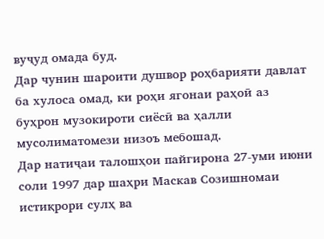вуҷуд омада буд.
Дар чунин шароити душвор роҳбарияти давлат ба хулоса омад, ки роҳи ягонаи раҳоӣ аз буҳрон музокироти сиёсӣ ва ҳалли мусолиматомези низоъ мебошад.
Дар натиҷаи талошҳои пайгирона 27-уми июни соли 1997 дар шаҳри Маскав Созишномаи истиқрори сулҳ ва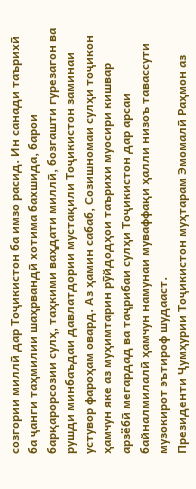созгории миллӣ дар Тоҷикистон ба имзо расид. Ин санади таърихӣ ба ҷанги таҳмилии шаҳрвандӣ хотима бахшида, барои барқарорсозии сулҳ, таҳкими ваҳдати миллӣ, бозгашти гурезагон ва рушди минбаъдаи давлатдории мустақили Тоҷикистон заминаи устувор фароҳам овард. Аз ҳамин сабаб, Созишномаи сулҳи тоҷикон ҳамчун яке аз муҳимтарин рӯйдодҳои таърихи муосири кишвар арзёбӣ мегардад ва таҷрибаи сулҳи Тоҷикистон дар арсаи байналмилалӣ ҳамчун намунаи муваффақи ҳалли низоъ тавассути музокирот эътироф шудааст.
Президенти Ҷумҳурии Тоҷикистон муҳтарам Эмомалӣ Раҳмон аз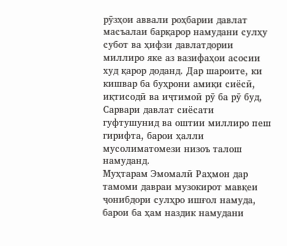рӯзҳои аввали роҳбарии давлат масъалаи барқарор намудани сулҳу субот ва ҳифзи давлатдории миллиро яке аз вазифаҳои асосии худ қарор доданд. Дар шароите, ки кишвар ба буҳрони амиқи сиёсӣ, иқтисодӣ ва иҷтимоӣ рӯ ба рӯ буд, Сарвари давлат сиёсати гуфтушунид ва оштии миллиро пеш гирифта, барои ҳалли мусолиматомези низоъ талош намуданд.
Муҳтарам Эмомалӣ Раҳмон дар тамоми давраи музокирот мавқеи ҷонибдори сулҳро ишғол намуда, барои ба ҳам наздик намудани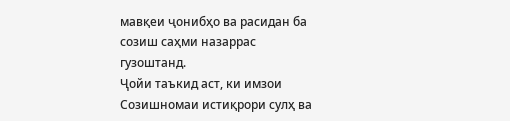мавқеи ҷонибҳо ва расидан ба созиш саҳми назаррас гузоштанд.
Ҷойи таъкид аст, ки имзои Созишномаи истиқрори сулҳ ва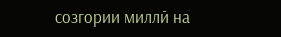созгории миллӣ на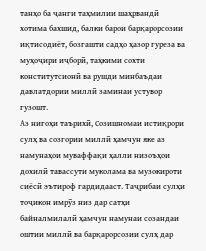танҳо ба ҷанги таҳмилии шаҳрвандӣ хотима бахшид, балки барои барқарорсозии иқтисодиёт, бозгашти садҳо ҳазор гуреза ва муҳоҷири иҷборӣ, таҳкими сохти конститутсионӣ ва рушди минбаъдаи давлатдории миллӣ заминаи устувор гузошт.
Аз нигоҳи таърихӣ, Созишномаи истиқрори сулҳ ва созгории миллӣ ҳамчун яке аз намунаҳои муваффақи ҳалли низоъҳои дохилӣ тавассути муколама ва музокироти сиёсӣ эътироф гардидааст. Таҷрибаи сулҳи тоҷикон имрӯз низ дар сатҳи байналмилалӣ ҳамчун намунаи созандаи оштии миллӣ ва барқарорсозии сулҳ дар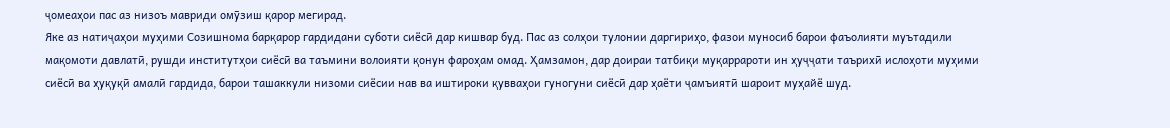ҷомеаҳои пас аз низоъ мавриди омӯзиш қарор мегирад.
Яке аз натиҷаҳои муҳими Созишнома барқарор гардидани суботи сиёсӣ дар кишвар буд. Пас аз солҳои тулонии даргириҳо, фазои муносиб барои фаъолияти муътадили мақомоти давлатӣ, рушди институтҳои сиёсӣ ва таъмини волоияти қонун фароҳам омад. Ҳамзамон, дар доираи татбиқи муқаррароти ин ҳуҷҷати таърихӣ ислоҳоти муҳими сиёсӣ ва ҳуқуқӣ амалӣ гардида, барои ташаккули низоми сиёсии нав ва иштироки қувваҳои гуногуни сиёсӣ дар ҳаёти ҷамъиятӣ шароит муҳайё шуд.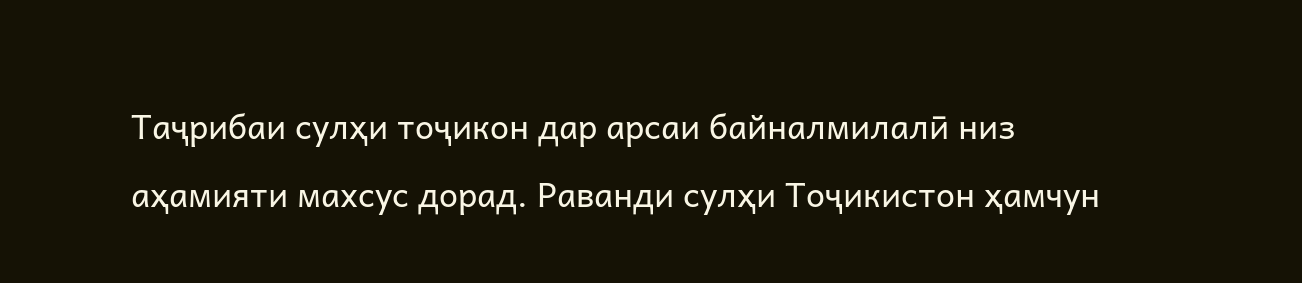Таҷрибаи сулҳи тоҷикон дар арсаи байналмилалӣ низ аҳамияти махсус дорад. Раванди сулҳи Тоҷикистон ҳамчун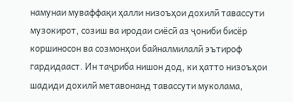намунаи муваффақи ҳалли низоъҳои дохилӣ тавассути музокирот, созиш ва иродаи сиёсӣ аз ҷониби бисёр коршиносон ва созмонҳои байналмилалӣ эътироф гардидааст. Ин таҷриба нишон дод, ки ҳатто низоъҳои шадиди дохилӣ метавонанд тавассути муколама,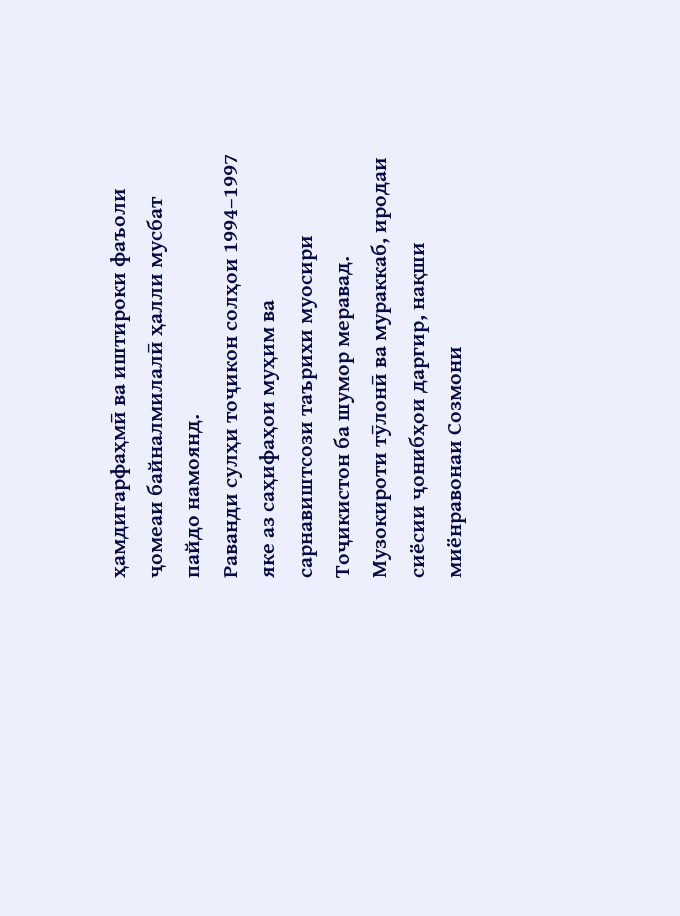ҳамдигарфаҳмӣ ва иштироки фаъоли ҷомеаи байналмилалӣ ҳалли мусбат пайдо намоянд.
Раванди сулҳи тоҷикон солҳои 1994–1997 яке аз саҳифаҳои муҳим ва сарнавиштсози таърихи муосири Тоҷикистон ба шумор меравад. Музокироти тӯлонӣ ва мураккаб, иродаи сиёсии ҷонибҳои даргир, нақши миёнравонаи Созмони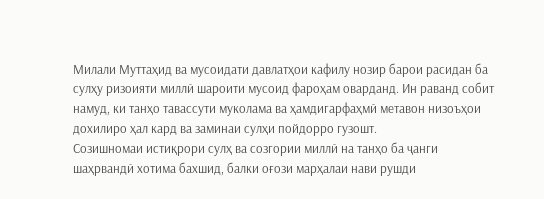Милали Муттаҳид ва мусоидати давлатҳои кафилу нозир барои расидан ба сулҳу ризоияти миллӣ шароити мусоид фароҳам оварданд. Ин раванд собит намуд, ки танҳо тавассути муколама ва ҳамдигарфаҳмӣ метавон низоъҳои дохилиро ҳал кард ва заминаи сулҳи пойдорро гузошт.
Созишномаи истиқрори сулҳ ва созгории миллӣ на танҳо ба ҷанги шаҳрвандӣ хотима бахшид, балки оғози марҳалаи нави рушди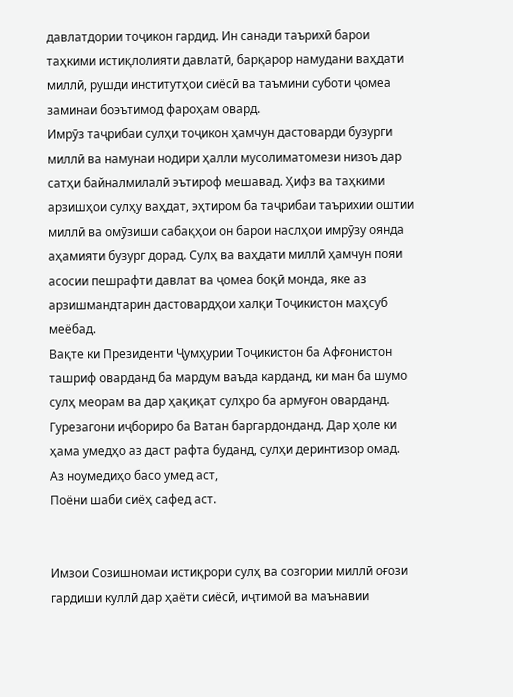давлатдории тоҷикон гардид. Ин санади таърихӣ барои таҳкими истиқлолияти давлатӣ, барқарор намудани ваҳдати миллӣ, рушди институтҳои сиёсӣ ва таъмини суботи ҷомеа заминаи боэътимод фароҳам овард.
Имрӯз таҷрибаи сулҳи тоҷикон ҳамчун дастоварди бузурги миллӣ ва намунаи нодири ҳалли мусолиматомези низоъ дар сатҳи байналмилалӣ эътироф мешавад. Ҳифз ва таҳкими арзишҳои сулҳу ваҳдат, эҳтиром ба таҷрибаи таърихии оштии миллӣ ва омӯзиши сабақҳои он барои наслҳои имрӯзу оянда аҳамияти бузург дорад. Сулҳ ва ваҳдати миллӣ ҳамчун пояи асосии пешрафти давлат ва ҷомеа боқӣ монда, яке аз арзишмандтарин дастовардҳои халқи Тоҷикистон маҳсуб меёбад.
Вақте ки Президенти Ҷумҳурии Тоҷикистон ба Афғонистон ташриф оварданд ба мардум ваъда карданд, ки ман ба шумо сулҳ меорам ва дар ҳақиқат сулҳро ба армуғон оварданд. Гурезагони иҷбориро ба Ватан баргардонданд. Дар ҳоле ки ҳама умедҳо аз даст рафта буданд, сулҳи деринтизор омад.
Аз ноумедиҳо басо умед аст,
Поёни шаби сиёҳ сафед аст.


Имзои Созишномаи истиқрори сулҳ ва созгории миллӣ оғози гардиши куллӣ дар ҳаёти сиёсӣ, иҷтимоӣ ва маънавии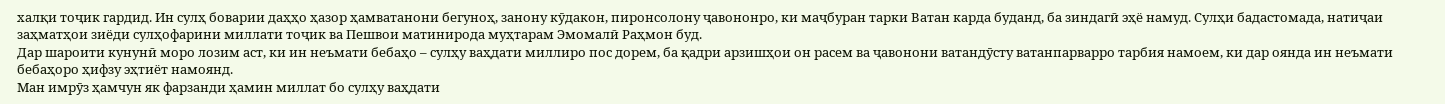халқи тоҷик гардид. Ин сулҳ боварии даҳҳо ҳазор ҳамватанони бегуноҳ, занону кӯдакон, пиронсолону ҷавононро, ки маҷбуран тарки Ватан карда буданд, ба зиндагӣ эҳё намуд. Сулҳи бадастомада, натиҷаи заҳматҳои зиёди сулҳофарини миллати тоҷик ва Пешвои матинирода муҳтарам Эмомалӣ Раҳмон буд.
Дар шароити кунунӣ моро лозим аст, ки ин неъмати бебаҳо – сулҳу ваҳдати миллиро пос дорем, ба қадри арзишҳои он расем ва ҷавонони ватандӯсту ватанпарварро тарбия намоем, ки дар оянда ин неъмати бебаҳоро ҳифзу эҳтиёт намоянд.
Ман имрӯз ҳамчун як фарзанди ҳамин миллат бо сулҳу ваҳдати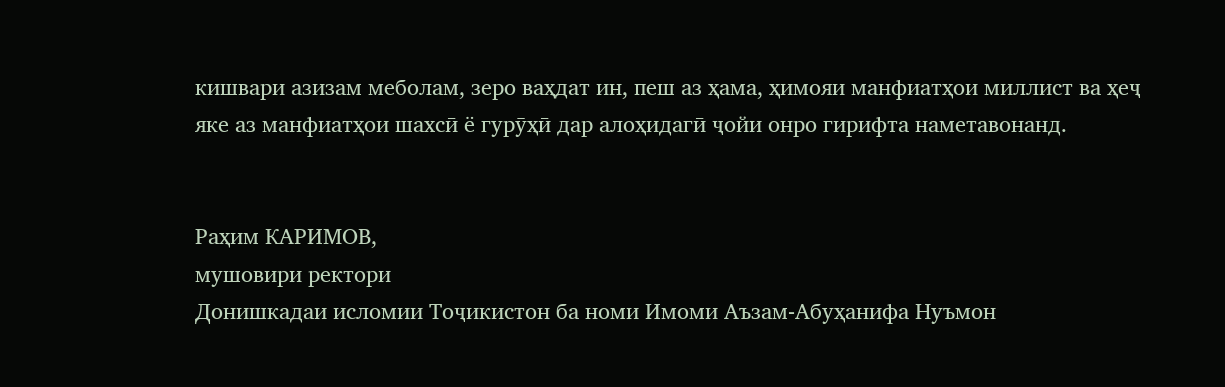кишвари азизам меболам, зеро ваҳдат ин, пеш аз ҳама, ҳимояи манфиатҳои миллист ва ҳеҷ яке аз манфиатҳои шахсӣ ё гурӯҳӣ дар алоҳидагӣ ҷойи онро гирифта наметавонанд.


Раҳим КАРИМОВ,
мушовири ректори
Донишкадаи исломии Тоҷикистон ба номи Имоми Аъзам-Абуҳанифа Нуъмон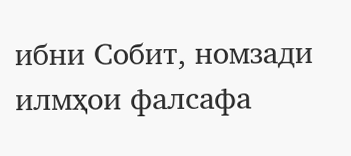ибни Собит, номзади илмҳои фалсафа